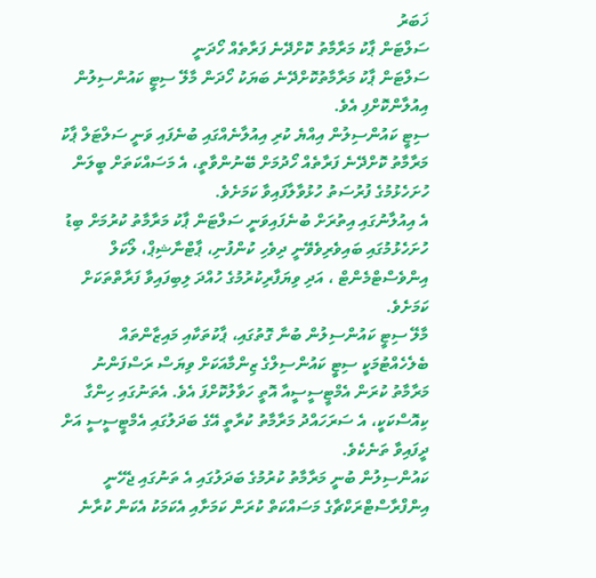ޚަބަރު
ސަލްޓަން ޕާކު މަރާމާތު ކޮށްދޭނެ ފަރާތެއް ހޯދަނީ
ސަލްޓަން ޕާކު މަރާމާތުކޮށްދޭނެ ބަޔަކު ހޯދަން މާލޭ ސިޓީ ކައުންސިލުން އިއުލާންކޮށްފި އެވެ.
ސިޓީ ކައުންސިލުން އިއްޔެ ކުރި އިއުލާނެއްގައި ބުނެފައި ވަނީ ސަލްޓަލް ޕާކު މަރާމާތު ކޮށްދޭނެ ފަރާތެއް ހޯދުމަށް ބޭނުންވާތީ، އެ މަސައްކަތަށް ބީލަން ހުށަހެޅުމުގެ ފުރުސަތު ހުޅުވާލާފައިވާ ކަމަށެވެ.
އެ އިއުލާނުގައި އިތުރަށް ބުނެފައިވަނީ ސަލްޓަން ޕާކު މަރާމާތު ކުރުމަށް ބިޑު ހުށަހެޅުމުގައި ބައިވެރިވެވޭނީ ދިވެހި ކުންފުނި، ޕާޓްނާޝިޕް، ލޯކަލް އިންވެސްޓްމެންޓް ، އަދި ވިޔަފާރިކުރުމުގެ ހުއްދަ ލިބިފައިވާ ފަރާތްތަކަށް ކަމަށެވެ.
މާލޭ ސިޓީ ކައުންސިލުން ބުނާ ގޮތުގައި، ޕާކުތަކާއި މައިޒާންތައް ބެލެހެއްޓުމަކީ ސިޓީ ކައުންސިލްގެ ޒިންމާއަކަށް ވިޔަސް ރަސްފަންނު މަރާމާތު ކުރަން އެމްޓީސީސީއާ އޮތީ ހަވާލުކޮށްފަ އެވެ. އެތަނުގައި ހިންގާ ކިއޮސްކަކީ، އެ ސަރަހައްދު މަރާމާތު ކުރާތީ އޭގެ ބަދަލުގައި އެމްޓީސީސީ އަށް ދީފައިވާ ތަނެކެވެ.
ކައުންސިލުން ބުނީ މަރާމާތު ކުރުމުގެ ބަދަލުގައި އެ ތަނުގައި ޖެހޭނީ އިންފްރާސްޓްރަކްޗާގެ މަސައްކަތް ކުރަން ކަމަށާއި އެކަމަކު އެކަން ކުރާނެ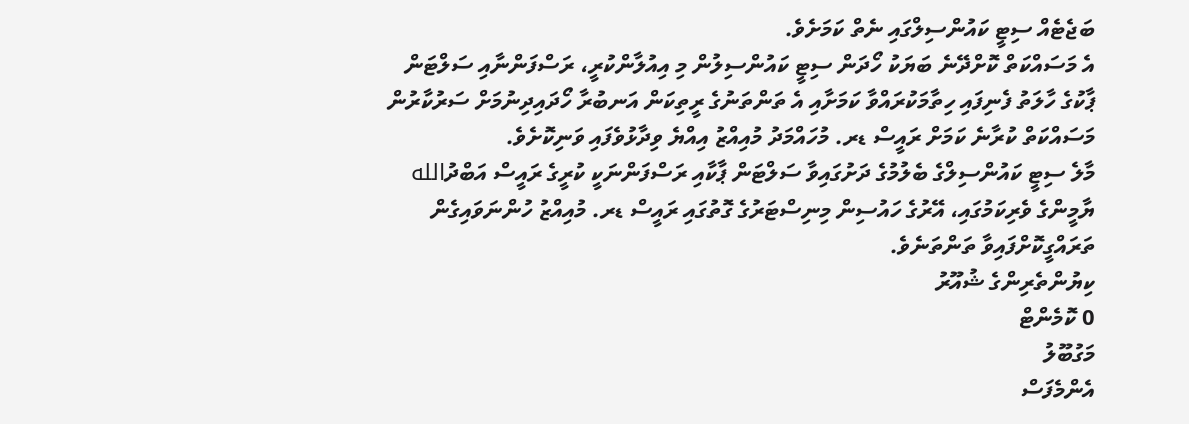ބަޖެޓެއް ސިޓީ ކައުންސިލްގައި ނެތް ކަމަށެވެ.
އެ މަސައްކަތް ކޮށްދޭނެ ބަޔަކު ހޯދަން ސިޓީ ކައުންސިލުން މި އިއުލާންކުރީ، ރަސްފަންނާއި ސަލްޓަން ޕާކުގެ ހާލަތު ފެނިފައި ހިތާމަކުރައްވާ ކަމަށާއި އެ ތަންތަނުގެ ރީތިކަން އަނބުރާ ހޯދައިދިނުމަށް ސަރުކާރުން މަސައްކަތް ކުރާނެ ކަމަށް ރައީސް ޑރ. މުހައްމަދު މުއިއްޒު އިއްޔެ ވިދާޅުވެފައި ވަނިކޮށެވެ.
މާލެ ސިޓީ ކައުންސިލްގެ ބެލުމުގެ ދަށުގައިވާ ސަލްޓަން ޕާކާއި ރަސްފަންނަކީ ކުރީގެ ރައީސް އަބްދުالله ޔާމީންގެ ވެރިކަމުގައި، އޭރުގެ ހައުސިން މިނިސްޓަރުގެ ގޮތުގައި ރައީސް ޑރ. މުއިއްޒު ހުންނަވައިގެން ތަރައްގީކޮށްފައިވާ ތަންތަނެވެ.
ކިޔުންތެރިންގެ ޝުއޫރު
0 ކޮމެންޓް
މަގުބޫލު
އެންމެފަސް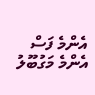އެންމެ ފަސް
އެންމެ މަގުބޫލު